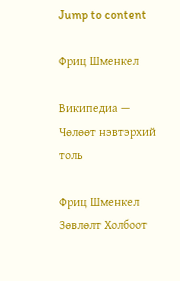Jump to content

Фриц Шменкел

Википедиа — Чөлөөт нэвтэрхий толь

Фриц Шменкел Зөвлөлт Холбоот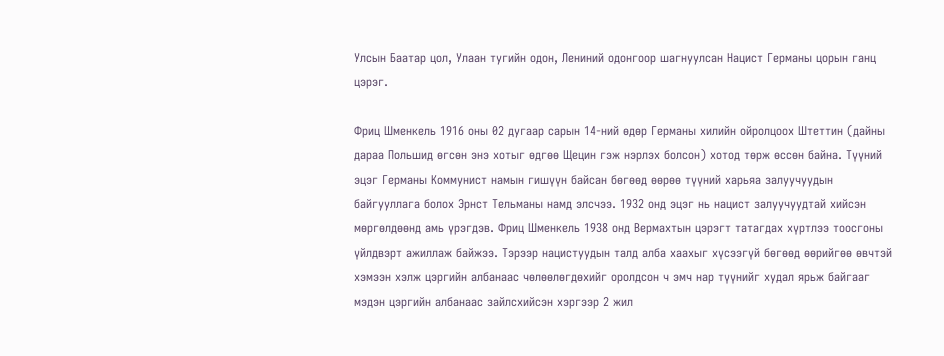Улсын Баатар цол, Улаан тугийн одон, Лениний одонгоор шагнуулсан Нацист Германы цорын ганц цэрэг.

Фриц Шменкель 1916 оны 02 дугаар сарын 14-ний өдөр Германы хилийн ойролцоох Штеттин (дайны дараа Польшид өгсөн энэ хотыг өдгөө Щецин гэж нэрлэх болсон) хотод төрж өссөн байна. Түүний эцэг Германы Коммунист намын гишүүн байсан бөгөөд өөрөө түүний харьяа залуучуудын байгууллага болох Эрнст Тельманы намд элсчээ. 1932 онд эцэг нь нацист залуучуудтай хийсэн мөргөлдөөнд амь үрэгдэв. Фриц Шменкель 1938 онд Вермахтын цэрэгт татагдах хүртлээ тоосгоны үйлдвэрт ажиллаж байжээ. Тэрээр нацистуудын талд алба хаахыг хүсээгүй бөгөөд өөрийгөө өвчтэй хэмээн хэлж цэргийн албанаас чөлөөлөгдөхийг оролдсон ч эмч нар түүнийг худал ярьж байгааг мэдэн цэргийн албанаас зайлсхийсэн хэргээр 2 жил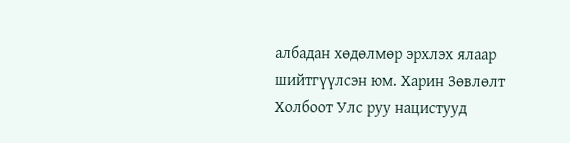албадан хөдөлмөр эрхлэх ялаар шийтгүүлсэн юм. Харин Зөвлөлт Холбоот Улс руу нацистууд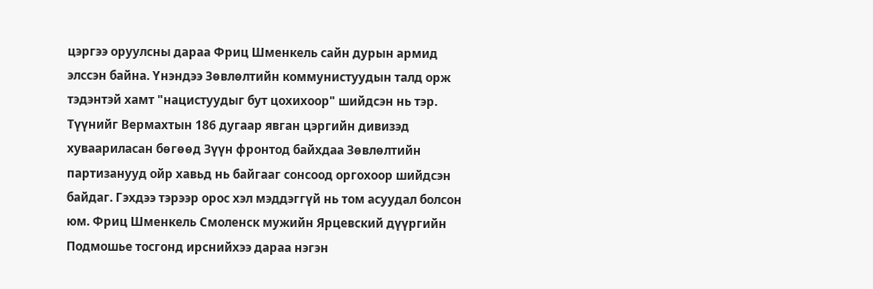цэргээ оруулсны дараа Фриц Шменкель сайн дурын армид элссэн байна. Үнэндээ Зөвлөлтийн коммунистуудын талд орж тэдэнтэй хамт "нацистуудыг бут цохихоор" шийдсэн нь тэр. Түүнийг Вермахтын 186 дугаар явган цэргийн дивизэд хуваариласан бөгөөд Зүүн фронтод байхдаа Зөвлөлтийн партизанууд ойр хавьд нь байгааг сонсоод оргохоор шийдсэн байдаг. Гэхдээ тэрээр орос хэл мэддэггүй нь том асуудал болсон юм. Фриц Шменкель Смоленск мужийн Ярцевский дүүргийн Подмошье тосгонд ирснийхээ дараа нэгэн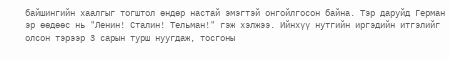байшингийн хаалгыг тогштол өндөр настай эмэгтэй онгойлгосон байна. Тэр даруйд Герман эр өөдөөс нь "Ленин! Сталин! Тельман!" гэж хэлжээ. Ийнхүү нутгийн иргэдийн итгэлийг олсон тэрээр 3 сарын турш нуугдаж, тосгоны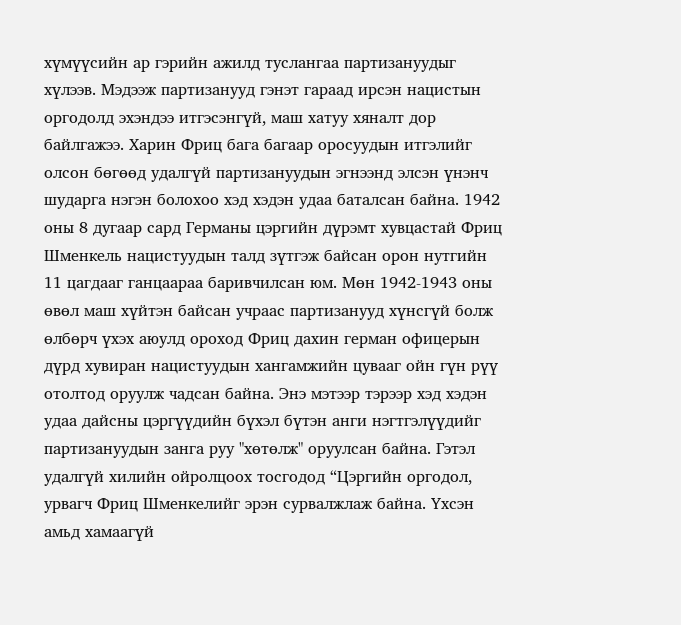хүмүүсийн ар гэрийн ажилд туслангаа партизануудыг хүлээв. Мэдээж партизанууд гэнэт гараад ирсэн нацистын оргодолд эхэндээ итгэсэнгүй, маш хатуу хяналт дор байлгажээ. Харин Фриц бага багаар оросуудын итгэлийг олсон бөгөөд удалгүй партизануудын эгнээнд элсэн үнэнч шударга нэгэн болохоо хэд хэдэн удаа баталсан байна. 1942 оны 8 дугаар сард Германы цэргийн дүрэмт хувцастай Фриц Шменкель нацистуудын талд зүтгэж байсан орон нутгийн 11 цагдааг ганцаараа баривчилсан юм. Мөн 1942-1943 оны өвөл маш хүйтэн байсан учраас партизанууд хүнсгүй болж өлбөрч үхэх аюулд ороход Фриц дахин герман офицерын дүрд хувиран нацистуудын хангамжийн цувааг ойн гүн рүү отолтод оруулж чадсан байна. Энэ мэтээр тэрээр хэд хэдэн удаа дайсны цэргүүдийн бүхэл бүтэн анги нэгтгэлүүдийг партизануудын занга руу "хөтөлж" оруулсан байна. Гэтэл удалгүй хилийн ойролцоох тосгодод “Цэргийн оргодол, урвагч Фриц Шменкелийг эрэн сурвалжлаж байна. Үхсэн амьд хамаагүй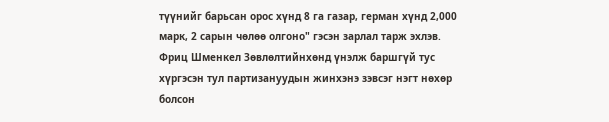түүнийг барьсан орос хүнд 8 га газар, герман хүнд 2,000 марк, 2 сарын чөлөө олгоно" гэсэн зарлал тарж эхлэв. Фриц Шменкел Зөвлөлтийнхөнд үнэлж баршгүй тус хүргэсэн тул партизануудын жинхэнэ зэвсэг нэгт нөхөр болсон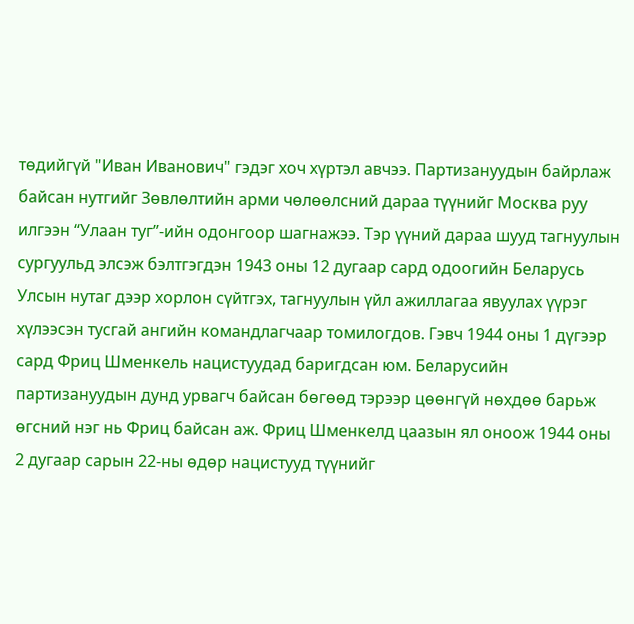төдийгүй "Иван Иванович" гэдэг хоч хүртэл авчээ. Партизануудын байрлаж байсан нутгийг Зөвлөлтийн арми чөлөөлсний дараа түүнийг Москва руу илгээн “Улаан туг”-ийн одонгоор шагнажээ. Тэр үүний дараа шууд тагнуулын сургуульд элсэж бэлтгэгдэн 1943 оны 12 дугаар сард одоогийн Беларусь Улсын нутаг дээр хорлон сүйтгэх, тагнуулын үйл ажиллагаа явуулах үүрэг хүлээсэн тусгай ангийн командлагчаар томилогдов. Гэвч 1944 оны 1 дүгээр сард Фриц Шменкель нацистуудад баригдсан юм. Беларусийн партизануудын дунд урвагч байсан бөгөөд тэрээр цөөнгүй нөхдөө барьж өгсний нэг нь Фриц байсан аж. Фриц Шменкелд цаазын ял оноож 1944 оны 2 дугаар сарын 22-ны өдөр нацистууд түүнийг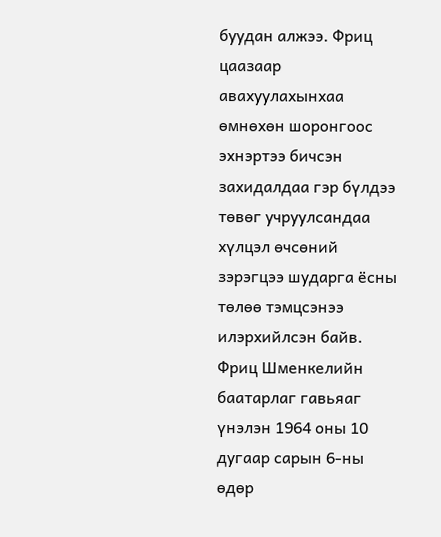буудан алжээ. Фриц цаазаар авахуулахынхаа өмнөхөн шоронгоос эхнэртээ бичсэн захидалдаа гэр бүлдээ төвөг учруулсандаа хүлцэл өчсөний зэрэгцээ шударга ёсны төлөө тэмцсэнээ илэрхийлсэн байв. Фриц Шменкелийн баатарлаг гавьяаг үнэлэн 1964 оны 10 дугаар сарын 6-ны өдөр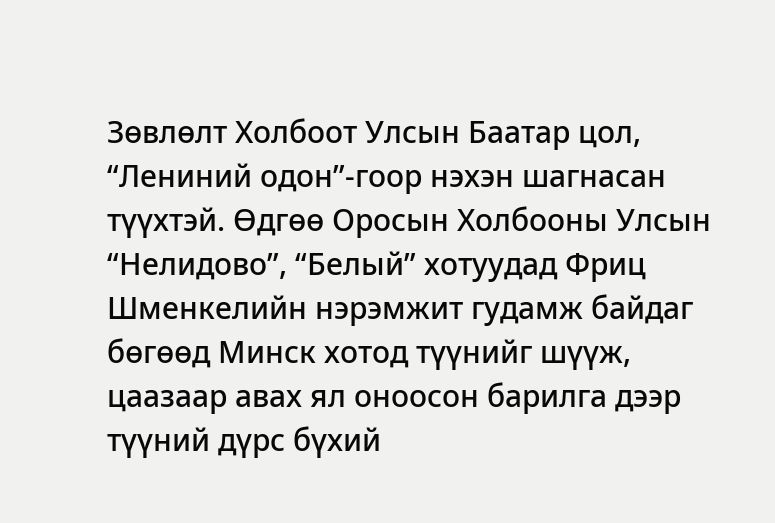Зөвлөлт Холбоот Улсын Баатар цол, “Лениний одон”-гоор нэхэн шагнасан түүхтэй. Өдгөө Оросын Холбооны Улсын “Нелидово”, “Белый” хотуудад Фриц Шменкелийн нэрэмжит гудамж байдаг бөгөөд Минск хотод түүнийг шүүж, цаазаар авах ял оноосон барилга дээр түүний дүрс бүхий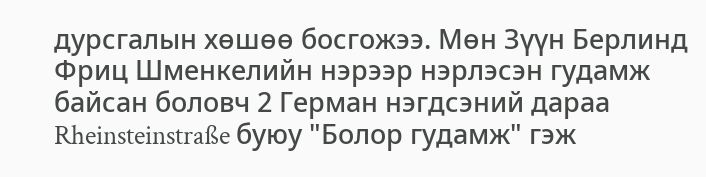дурсгалын хөшөө босгожээ. Мөн Зүүн Берлинд Фриц Шменкелийн нэрээр нэрлэсэн гудамж байсан боловч 2 Герман нэгдсэний дараа Rheinsteinstraße буюу "Болор гудамж" гэж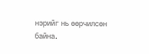нэрийг нь өөрчилсөн байна.